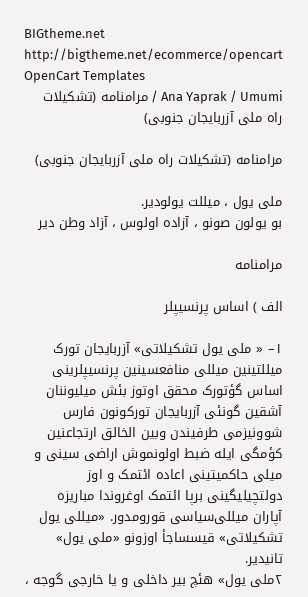BIGtheme.net http://bigtheme.net/ecommerce/opencart OpenCart Templates
Ana Yaprak / Umumi / مرامنامه (تشکیلات راه ملی آزربایجان جنوبی)

مرامنامه (تشکیلات راه ملی آزربایجان جنوبی)

ملی یول ، میللت یولودیر.
بو یولون صونو ، آزاده اولوس ، آزاد وطن دیر

مرامنامه

الف ) اساس پرنسیپلر

۱– « ملی یول تشکیلاتی» آزربایجان تورک میللتینین میللی منافعسینین پرنسیپلرینی اساس گؤتورک محقق اوتوز بئش میلیوننان آشقین گونئی آزربایجان تورکونون فارس شوونیزمی طرفیندن وبین الخالق ارتجاعنین کؤمگی ایله ضبط اولونموش اراضی‌ سینی‌ و میلی‌ حاکمیتینی اعاده ائتمک و اوز دولتچیلیگینی برپا ائتمک اوغروندا مباریزه آپاران میللی‌سیاسی قورومدور. «میللی یول تشکیلاتی» قیسساجأ اوزونو «ملی یول» تانیدیر.
۲ملی یول» هئچ بیر داخلی و یا خارجی گوجه ،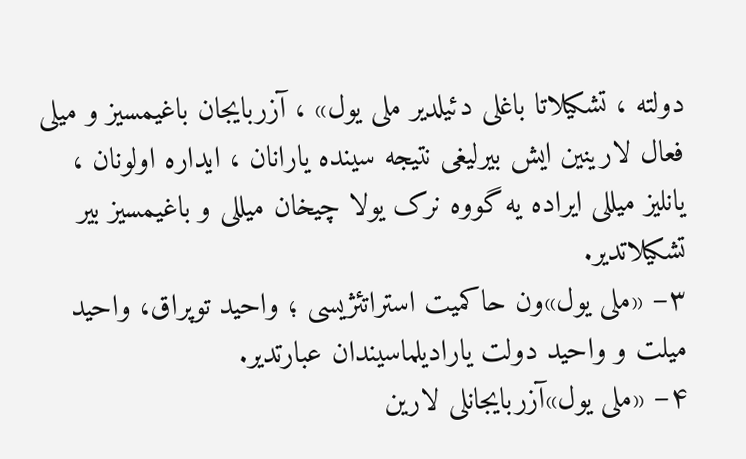دولته ، تشکیلاتا باغلی دئیلدیر ملی یول» ، آزربایجان باغیمسیز و میلی‌ فعال لارینين ایش بیرلیغی نتیجه سینده یارانان ، ایداره اولونان ، یانلیز میللی‌ ایراده یه گووه نرک یولا چیخان میللی‌ و باغیمسیز بیر تشکیلاتدیر.
۳– «ملی یول»ون حاکمیت استراتئژیسی ؛ واحید توپراق، واحید میلت و واحید دولت یارادیلماسیندان عبارتدیر.
۴– «ملی یول»آزربایجانلی لارین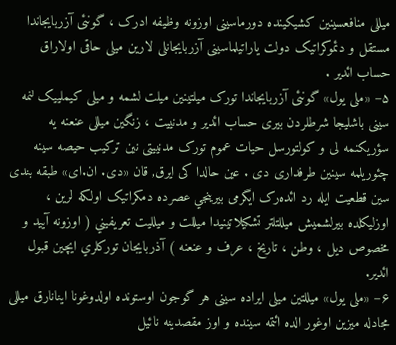میللی‌ منافعسینین کشیکینده دورماسینی اوزونه وظیفه ادرک ، گونئی آزربایجاندا مستقل و دئموکراتیک دولت یاراتیلماسینی آزربایجانلی لارین میلی‌ حاقی اولاراق حساب ائدیر .
۵– «ملی یول» گونئی آزربایجاندا تورک ميلتينين میلت لشمه و میلی کیملییک لنمه سینی باشلیجا شرطلردن بیری حساب ائدیر و مدنییت ، زنگین میللی عنعنه یه سؤریکنمه لی و کولتورسل حیات عموم تورک مدنییتی نین ترکیب حیصه سینه چئوریلمه سینین طرفداری دی . عین حالدا کی ايرق, قان «دی. ان.ای» طبقه بندی سین قطعیت ایله رد ائده‌رک ایگرمی بیرینجي عصرده دمکراتیک اولکه لرين ، اوزلیکلده بیرلشمیش میللتلتر تشکیلاتینیدا ميللت و میللیت تعريفيني ( اوزونه آیید و مخصوص دیل ، وطن ، تاریخ ، عرف و عنعنه ) آذربايجان تورکلري ايچين قبول ائدير.
۶– «ملی یول» میللتین میلی‌ ایراده سینی هر گوجون اوستونده اولدوغونا اینانارق میللی مجادله میزین اوغور الده ائتمه سینده و اوز مقصدینه نائیل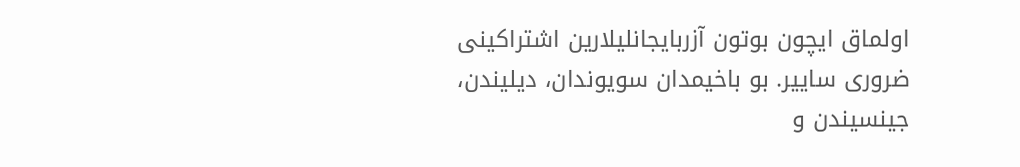اولماق ایچون بوتون آزربایجانلیلارین اشتراکینی ضروری ساییر. بو باخیمدان سویوندان، دیلیندن، جینسیندن و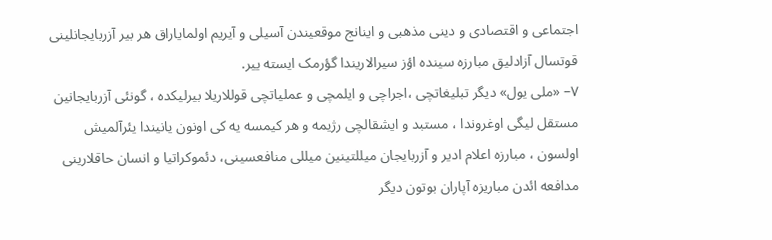اجتماعی و اقتصادی و دینی مذهبی و اینانج موقعیندن آسیلی و آیریم اولمایاراق هر بیر آزربایجانلینی قوتسال آزادلیق مبارزه سینده اؤز سیرالاریندا گؤرمک ایسته ییر.
۷– «ملی یول» دیگر تبلیغاتچی ،اجراچی و ایلمچی و عملیاتچی قوللاریلا بیرلیکده ، گونئی آزربایجانین مستقل لیگی اوغروندا ، مستبد و ایشقالچی رژیمه و هر کیمسه یه کی اونون یانیندا یئرآلمیش اولسون ، مبارزه اعلام ادیر و آزربایجان میللتینین میللی منافعسینی، دئموکراتیا و انسان حاقلارینی مدافعه ائدن مباریزه آپاران بوتون دیگر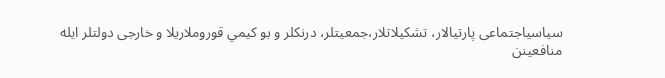سیاسیاجتماعی پارتیالار، تشکیلاتلار،جمعیتلر، درنکلر و بو کيمي قوروملاریلا و خارجی دولتلر ایله منافعینن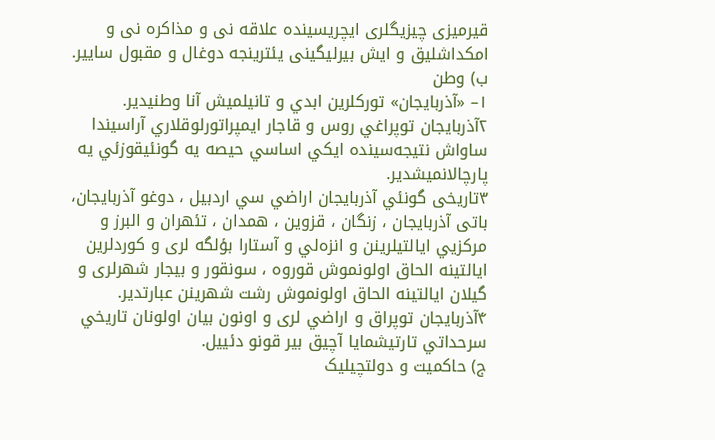قیرمیزی چیزیگلری ایچریسینده علاقه نی و مذاکره نی و امکداشلیق و ایش بیرلیگینی یئترینجه دوغال و مقبول ساییر.
ب) وطن
۱– «آذربايجان» تورکلرين ابدي و تانیلمیش آنا وطنيدير.
۲آذربايجان توپراغي روس و قاجار ايمپراتورلوقلاري آراسيندا ساواش نتيجه‌سينده ايکي اساسي حيصه يه گونئيقوزئي يه پارچالانميشدير.
۳تاریخی گونئي آذربايجان اراضي سي اردبيل ، دوغو آذربايجان، باتی آذربايجان ، زنگان ، قزوين ، همدان ، تئهران و البرز و مرکزيي ايالتيلرینن و انزه‌لي و آستارا بؤلگه لری و کوردلرین ایالتینه الحاق اولونموش قوروه ، سونقور و بیجار شهرلری و گیلان ایالتینه الحاق اولونموش رشت شهرينن عبارتدیر.
۴آذربايجان توپراق و اراضي لری و اونون بیان اولونان تاريخي سرحداتي تارتيشمايا آچيق بير قونو دئييل.
ج) حاکمیت و دولتچیلیک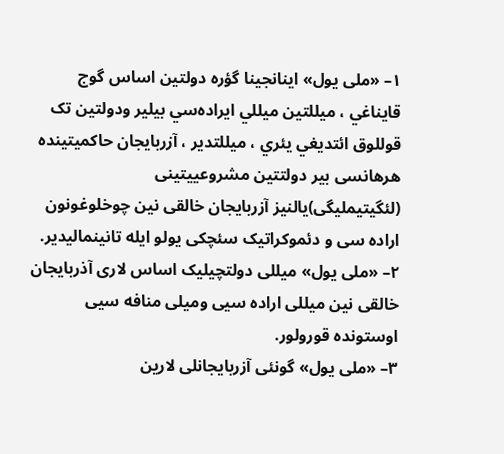۱– «ملی یول» اينانجينا گؤره دولتین اساس گوج قايناغي ، ميللتين ميللي ايراده‌سي بيلير ودولتین تک قوللوق ائتديغي يئري ، ميللتدير ، آزربایجان حاکمیتینده هرهانسی بیر دولتتین مشروعییتینی (لئگیتیملیگی)یالنیز آزربایجان خالقی نین چوخلوغونون اراده سی و دئموکراتیک سئچکی یولو ایله تانینمالیدیر.
۲– «ملی یول» میللی‌ دولتچیلیک اساس لاری آذربایجان خالقی نین میللی‌ اراده سیی ومیلی‌ منافه سیی اوستونده قورولور.
۳– «ملی یول» گونئی آزربایجانلی لارین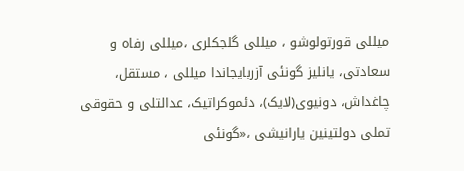میللی‌ قورتولوشو ، میللی‌ گلجکلری ،میللی‌ رفاه و سعادتی، یانلیز گونئی آزربایجاندا میللی ، مستقل، چاغداش، دونیوی(لایک)، دئموکراتیک، عدالتلی و حقوقی تملی دولتینین یارانیشی ،«گونئی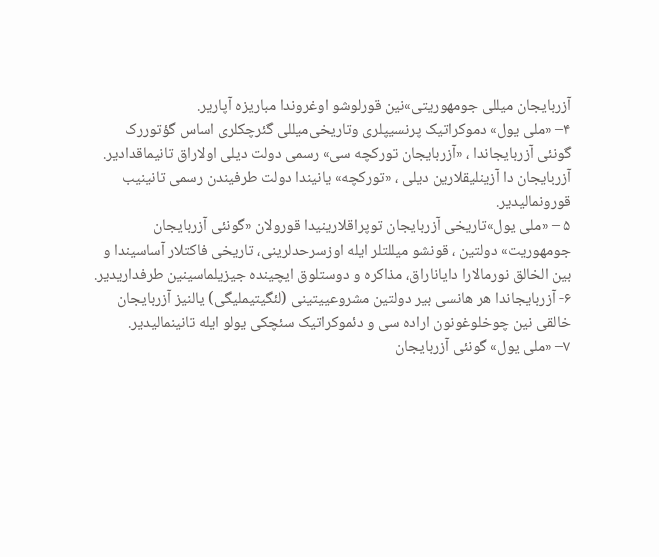آزربایجان میللی‌ جومهوریتی»نین قورلوشو اوغروندا مباریزه آپاریر.
۴– «ملی یول» دموکراتیک پرنسیپلری وتاریخی‌میللی‌ گئرچکلری اساس گؤتوررک گونئی آزربایجاندا ، «آزربایجان تورکچه سی‌» رسمی دولت دیلی اولاراق تانیماقدادیر. آزربایجان دا آزینلیقلارین دیلی ، «تورکچه» یانیندا دولت طرفیندن رسمی‌ تانینیب قورونمالیدیر.
۵ – «ملی یول»تاریخی آزربایجان توپراقلارينيدا قورولان «گونئی آزربایجان جومهوریت» دولتین ، قونشو میللتلر ایله اوزسرحدلرینی، تاریخی فاکتلار آساسیندا و بین الخالق نورمالارا دایاناراق، مذاکره و دوستلوق ایچینده جیزیلماسینین طرفداریدیر.
۶- آزربایجاندا هر هانسی بیر دولتین مشروعییتینی (لئگیتیملیگی) یالنیز آزربایجان خالقی نین چوخلوغونون اراده سی و دئموکراتیک سئچکی یولو ایله تانینمالیدیر.
۷– «ملی یول» گونئی آزربایجان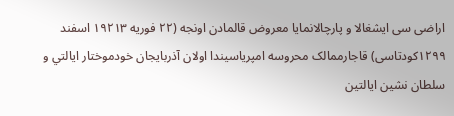اراضی‌ سی‌ ايشغالا و پارچالانمایا معروض قالمادن اونجه (۲۲ فوریه ۱۹۲۱۳ اسفند ۱۲۹۹کودتاسی) قاجارممالک محروسه امپرياسيندا اولان آذربايجان خودموختار ايالتي و سلطان نشین ایالتین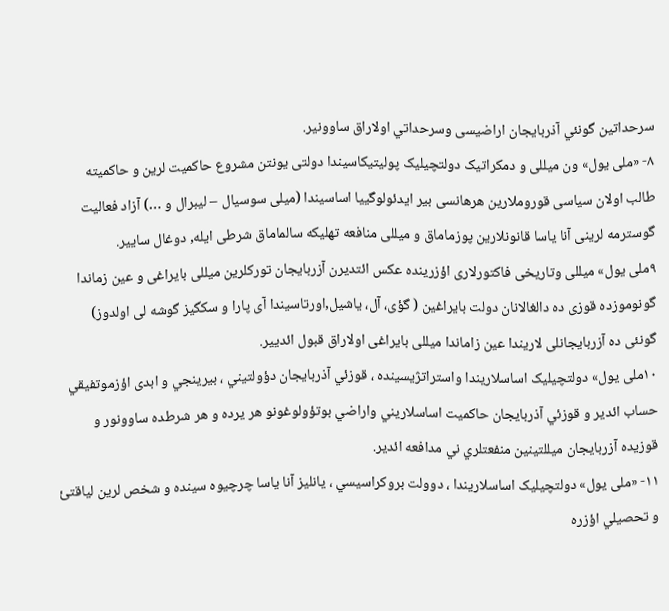سرحداتین گونئي آذربايجان اراضيسی وسرحداتي اولاراق ساوونیر.
۸- «ملی یول» ون میللی‌ و‌ دمکراتیک دولتچیلیک پولیتیکاسیندا دولتی یونتن مشروع حاکمیت لرین و حاکمیته طالب اولان سیاسی قوروملارین هرهانسی بیر ایدئولوگییا اساسیندا (میلی‌ سوسیال – لیبرال و …) آزاد فعالیت گوسترمه لرینی آنا یاسا قانونلارین پوزماماق و میللی منافعه تهلیکه سالماماق شرطی ایله, دوغال ساییر.
۹ملی یول» میللی‌ وتاریخی فاکتورلاری اؤزرینده عکس ائتدیرن آزربایجان تورکلرین میللی بایراغی و عین زماندا گونوموزده قوزی ده دالغالانان دولت بایراغین ( گؤی، آل، یاشیل,اورتاسیندا آی پارا و سکگیز گوشه لی اولدوز) گونئی ده‌‌‌ آزربایجانلی لاریندا عین زاماندا میللی بایراغی اولاراق قبول ائدییر.
۱۰ملی یول» دولتچیلیک اساسلاریندا واستراتژیسینده ، قوزئي آذربايجان دؤولتيني ، بيرينجي و ابدی اؤزموتفيقي حساب ائدير و قوزئي آذربايجان حاکمیت اساسلاريني واراضي بوتؤولوغونو هر یرده و هر شرطده ساوونور و قوزيده آزربايجان ميللتينين منفعتلري ني مدافعه ائدير.
۱۱- «ملی یول» دولتچیلیک اساسلاریندا ، دوولت بروکراسيسي ، يانليز آنا یاسا چرچیوه سینده و شخص لرين لياقتئ و تحصیلي اؤزره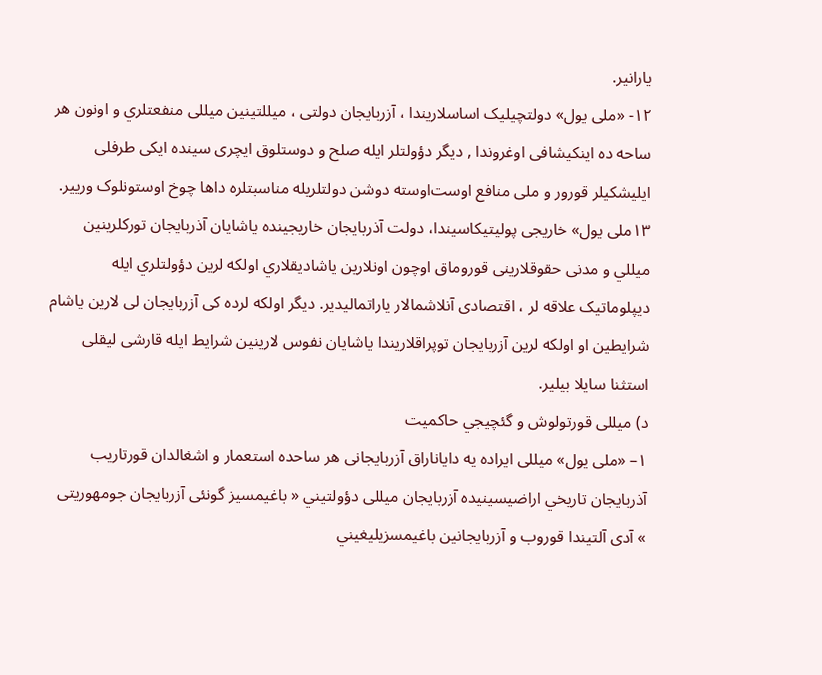يارانير.
۱۲- «ملی یول» دولتچیلیک اساسلاریندا ، آزربايجان دولتی ، ميللتينين میللی منفعتلري و اونون هر ساحه ده اینکیشافی اوغروندا , ديگر دؤولتلر ايله صلح و دوستلوق ایچری سینده ایکی طرفلی ايليشکيلر قورور و ملی منافع اوست‌اوسته دوشن دولتلریله مناسبتلره داها چوخ اوستونلوک ورییر.
۱۳ملی یول» خاریجی پولیتیکاسیندا، دولت آذربايجان خاريجينده ياشايان آذربايجان تورکلرينين ميللي و مدنی حقوقلارینی قوروماق اوچون اونلارين ياشاديقلاري اولکه لرين دؤولتلري ايله ديپلوماتيک علاقه لر ، اقتصادی آنلاشمالار یاراتمالیدیر. دیگر اولکه لرده کی آزربایجان لی لارین یاشام شرایطین او اولکه لرین آزربایجان توپراقلاریندا یاشایان نفوس لارینین شرایط ایله قارشی لیقلی استثنا سایلا بیلیر.
د) میللی‌ قورتولوش و گئچيجي حاکمیت
۱– «ملی یول» میللی‌ ایراده یه دایاناراق آزربايجانی هر ساحده استعمار و اشغالدان قورتاريب آذربايجان تاريخي اراضيسينيده آزربايجان میللی‌ دؤولتيني « باغیمسیز گونئی آزربایجان جومهوریتی » آدی آلتیندا قوروب و آزربايجانین باغيمسزيليغيني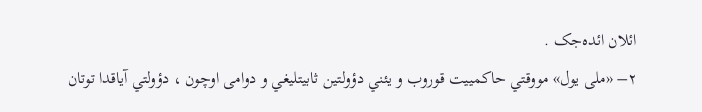ائلان ائده‌جک .
۲– «ملی یول» مووقتي حاکمييت قوروب و يئني دؤولتين ثابيتليغي و دوامی اوچون ، دؤولتي آياقدا توتان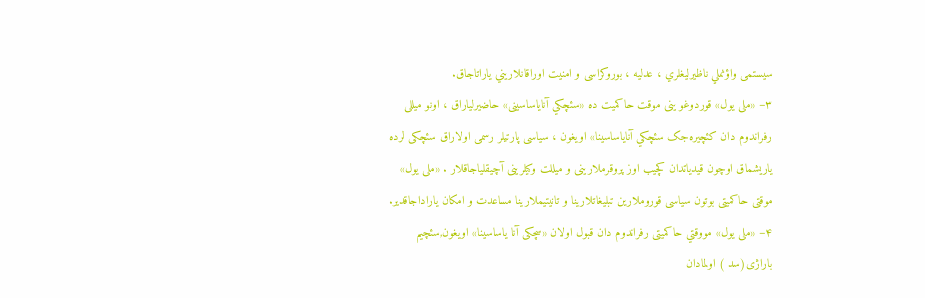سیستمی‌ واؤنملي ناظيرليغلري ، عدلیه ، بوروکراسی و امنیت اوراقانلاريني یاراتاجاق.
۳– «ملی یول» قوردوغو ینی‌ موقت حاکمیت ده «سئچکي آناياساسينی» حاضيرلياراق ، اونو میللی‌ رفراندوم دان کئچيره‌جک سئچکي آناياساسينا» اویغون ، سیاسی پارتیلر رسمی‌ اولاراق سئچکی لرده یاریشماق اوچون قیدیاتدان کچیب اوز پروقرملارینی و میللت وکیلرینی آچیقلیاجاقلار . «ملی یول» موقتی حاکمیتی بوتون سیاسی قوروملارین تبلیغاتلارینا و تانیتیملارینا مساعدت و امکان یاراداجاقدیر.
۴– «ملی یول» مووقتي حاکمیتی رفراندوم دان قبول اولان «سچکی آنا یاساسینا» اویغون,سئچیم باراژی(سد ) اولمادان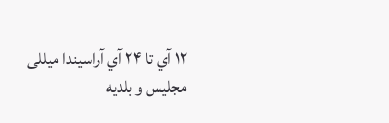۱۲ آي تا ۲۴ آي آراسيندا میللی مجليس و بلدیه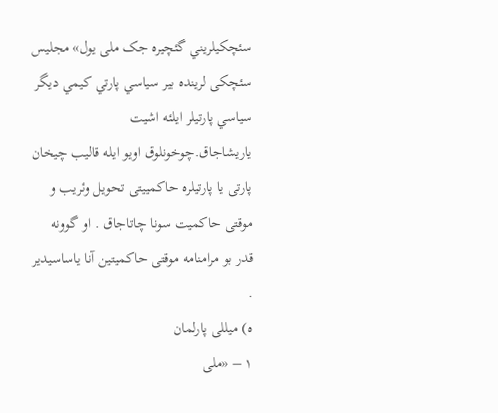سئچکيلريني گئچيره ‌جک ملی یول» مجليس سئچکی لرينده بير سياسي پارتي کيمي ديگر سياسي پارتيلر ايلئه اشيت یاریشاجاق.چوخونلوق اويو ايله قاليب چيخان پارتی یا پارتیلره حاکمییتی تحویل وئريب و موقتی حاکمیت سونا چاتاجاق . او گوونه قدر بو مرامنامه موقتی حاکمیتین آنا یاساسیدیر .
ه) میللی پارلمان
۱ – «ملی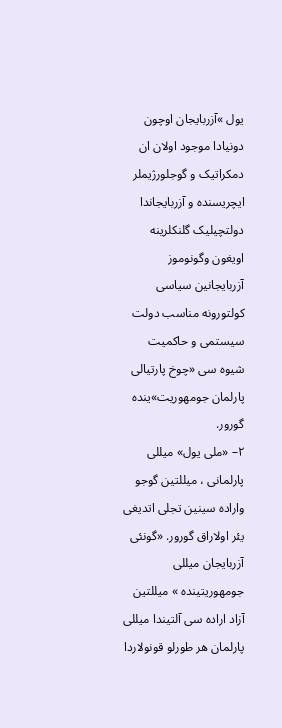یول »آزربايجان اوچون دونیادا موجود اولان ان دمکراتیک و گوجلورژیملر ایچریسنده و‌ آزربایجاندا دولتچیلیک گلنکلرینه اویغون وگونوموز آزربايجانين سیاسی کولتورونه مناسب دولت سیستمی و حاکمیت شیوه سی «چوخ پارتیالی پارلمان جومهوریت»ینده گورور.
۲– «ملی یول» میللی‌ پارلمانی ، میللتین گوجو واراده سینین تجلی‌ اتدیغی یئر اولاراق گورور. «گونئی آزربایجان میللی‌ جومهوریتینده » میللتین آزاد اراده سی آلتیندا میللی پارلمان هر طورلو قونولاردا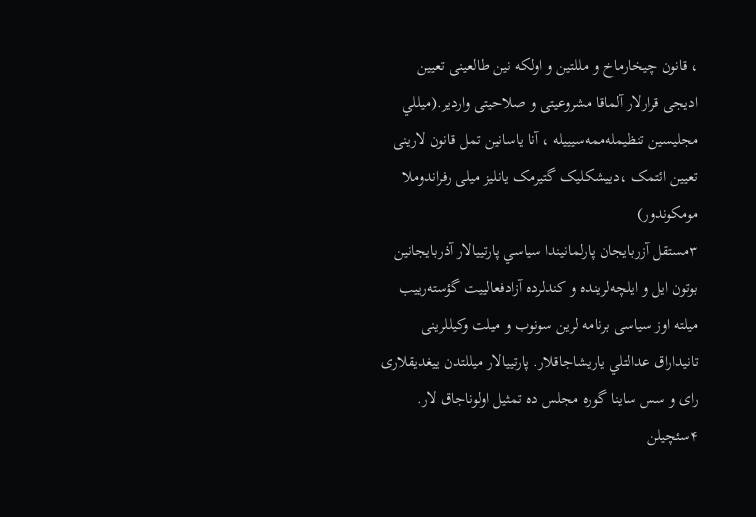، قانون چیخارماخ و مللتین و اولکه نین طالعینی‌ تعیین ادیجی قرارلار آلماقا مشروعیتی و صلاحیتی واردیر.(ميللي مجليسين تنظيمله‌ممه‌سيييله ، آنا یاسانین تمل قانون لارینی تعیین ائتمک ،دییشکلیک گتیرمک یانلیز میلی‌ رفراندوملا مومکوندور)
۳مستقل آزربایجان پارلمانیندا سياسي پارتييالار آذربايجانين بوتون ایل و ايلچه‌لرينده و کندلرده آزادفعالييت گؤسته‌رییب میلته اوز سیاسی برنامه لرین سونوب و ميلت وکيللرينی تانیداراق عدالتلي یاریشاجاقلار. پارتييالار میللتدن ییغدیقلاری رای و سس ساينا گوره مجلس ده تمثیل اولوناجاق لار.
۴سئچيلن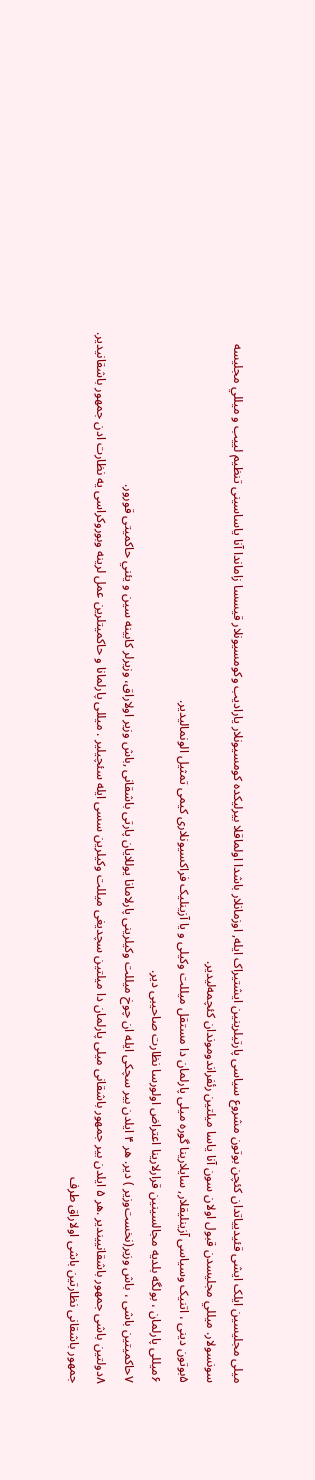میلی‌ مجلیسین ایلک ایشی قئيديياتدان کئچن بوتون مشروع سیاسی پارتيلرينین ايشتيراک ايله, اوزمانلار باشدا اولماقلا بیرلیکده کومسيونلار ياراديب وکومسيونلار قیسسا زاماندا آنا یاساسینی تنظیم لییب و ميللي مجليسه سونسولار. ميللي مجليسدن قبول اولان سون آنا ياسا ميلتين رئفراندوموندان کئچمه‌ليدير.
۵بوتون دینی ، اتنیک وسیاسی آزینلیقلار, سایلارینا گوره‌ میلی‌ پارلمان دا مستقل میللت وکیلی و یا آزینلیک فراکسیونلاری کیمی‌ تمثیل الونمالیدیر.
۶میللی پارلمان ، بولگه بلدیه مجالسینین قرارلارینا اعتراض اولورسا نظارت صاحیبی دیر.
۷حاکمیتین باشی‌ ، باش وزیر(نخست‌وزیر ) دیر. هر ۴ ايلدن بير سچکی ایله ان چوخ میللت وکیلرینی پارلامانا یوللایان پارتی باشقانی ,باش وزیر اولاراق، وزیرلر کابینه سین و يئني حاکمیتی قورور.
۸دولتین باشی‌ جمهور باشقانییندیر .هر ۵ ايلدن بير جمهور باشقانی میلی‌ پارلمان دا میلتین سچدیغی میللت وکیلرین سسی ایله سئچیلیر . میللی‌ پارلمانا و حاکمیتلرین عمل لرینه وبوروکراسی یه نظارت ادن جمهور باشقانیدیر. جمهور باشقانی نظارتین باشی‌ اولاراق طرف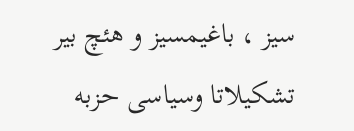سیز ، باغیمسیز و هئچ بیر تشکیلاتا وسیاسی حزبه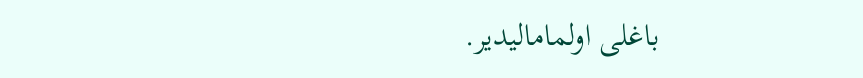باغلی اولمامالیدیر.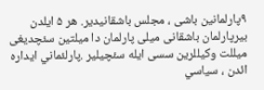۹پارلمانین باشی ، مجلس باشقانیدیر. هر ۵ ايلدن بيرپارلمان باشقانی میلی‌ پارلمان دا میلتین سئچدیغی میللت وکیللرین سسی ایله سئچیلیر .پارلئماني ايداره ائدن ، سياسي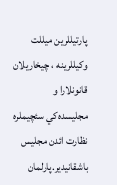پارتيللرين ميللت وکيللرينه ، چيخاريلان قانونلارا و مجليسده‌کي سئچيملره نظارت ائدن مجليس باشقانيدير.پارلمان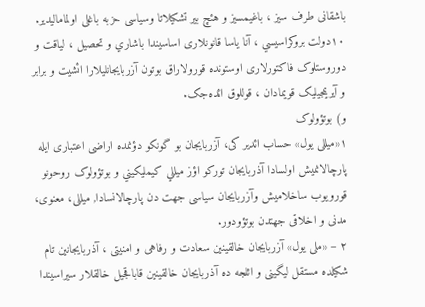باشقانی طرف سیز ، باغیمسیز و هئچ بیر تشکیلاتا وسیاسی حزبه باغلی اولمامالیدیر.
۱۰دولت بروکراسيسي ، آنا یاسا قانونلاری اساسیندا باشاري و تحصيل ، لیاقت و دوروستلوک فاکتورلاری اوستونده قورولاراق بوتون آزربایجانلیلارا ائشیت و برابر و آيريمجيليک قويمادان ، قوللوق ائده‌جک.
و) بوتؤولوک
۱«میللی یول» حساب ائدیر کی، آزربایجان بو گونکو دؤنمده اراضی اعتباری ایله پارچالانمیش اولسادا آذربايجان تورکو اؤز ميللي کيمليکيني و بوتؤولوک روحونو قورويوب ساخلاميش وآزربایجان سیاسی جهت دن پارچالانسادا, میللی، معنوی، مدنی و اخلاقی جهتدن بوتؤودور.
۲ – «ملی یول» آزربایجان خالقینین سعادت و رفاهی و امنیتی ، آذربایجانین تام شکیلده مستقل لیگینی و ائلجه ده آذربایجان خالقینین قاباقجیل خالقلار سیراسیندا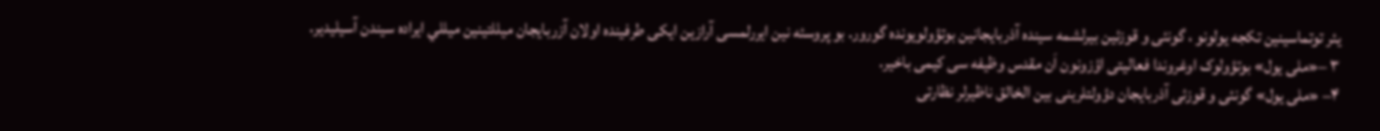یئر توتماسینین تکجه یولونو ، گونئی و قوزئین بیرلشمه سینده آذربایجانین بوتؤولویونده گورور. بو پروسئه نين ایررلمسی آرازین ایکی طرفینده اولان آزربایجان ميللتينين ميللي ايراده سيندن آسيليدير.
۳ –«ملی یول» بوتؤولوک اوغروندا فعالیتی اؤزونون اَن مقدس وظیفه سی کیمی باخیر.
۴– «ملی یول» گونئی و قوزئی آذربایجان دؤولتلرینی بین الخالق ناظیرلر نظارتی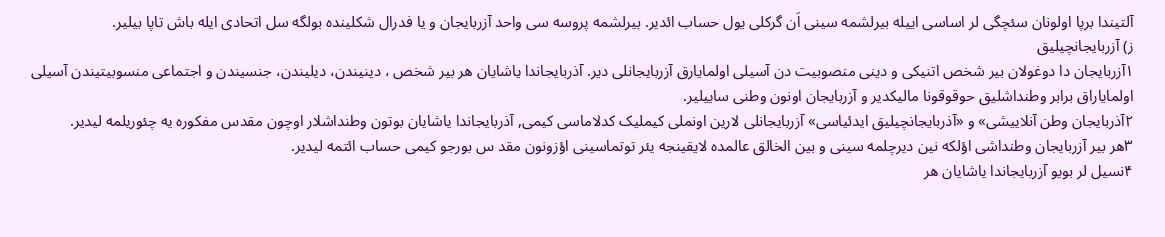آلتیندا برپا اولونان سئچگی لر اساسی اییله بیرلشمه سینی اَن گرکلی یول حساب ائدیر. بیرلشمه پروسه سی واحد آزربایجان و یا فدرال شکلینده بولگه سل اتحادی ایله باش تاپا بیلیر.
ز) آزربایجانچیلیق
۱آزربایجان دا دوغولان بیر شخص اتنیکی و دینی منصوبیت دن آسیلی اولمایارق آزربایجانلی دیر. آذربایجاندا یاشایان هر بیر شخص ، دینیندن، دیلیندن، جنسیندن و اجتماعی منسوبیتیندن آسیلی اولمایاراق برابر وطنداشلیق حوقوقونا مالیکدیر و آزربایجان اونون وطنی ساییلیر.
۲آذربایجان وطن آنلاییشی» و «آذربایجانچیلیق ایدئیاسی» آزربایجانلی لارین اونملی کیملیک کدلاماسی کیمی‌, آذربایجاندا یاشایان بوتون وطنداشلار اوچون مقدس مفکوره یه چئوریلمه لیدیر.
۳هر بیر آزربایجان وطنداشی اؤلکه نین دیرچلمه سینی و بین الخالق عالمده لایقینجه یئر توتماسینی اؤزونون مقد س بورجو کیمی حساب ائتمه لیدیر.
۴نسیل لر بویو آزربایجاندا یاشایان هر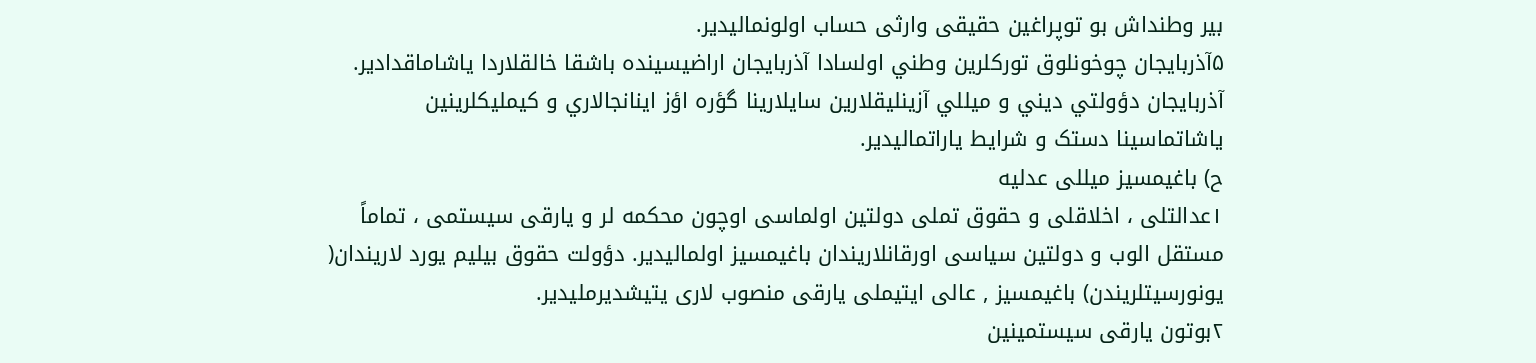بیر وطنداش بو توپراغین حقیقی وارثی حساب اولونمالیدیر.
۵آذربايجان چوخونلوق تورکلرين وطني اولسادا آذربايجان اراضيسينده باشقا خالقلاردا ياشاماقدادير. آذربايجان دؤولتي ديني و ميللي آزينليقلارين سايلارينا گؤره اؤز اينانجالاري و کيمليکلرينين ياشاتماسينا دستک و شرایط یاراتمالیدیر.
ح) باغیمسیز میللی عدلیه
۱عدالتلی ، اخلاقلی و حقوق تملی دولتین اولماسی اوچون محکمه لر و یارقی سیستمی‌ ، تماماً مستقل الوب و دولتین سیاسی اورقانلاریندان باغیمسیز اولمالیدیر. دؤولت حقوق بیلیم یورد لاریندان( یونورسیتلریندن) باغیمسیز , عالی‌ ایتیملی‌ یارقی منصوب لاری یتیشدیرملیدیر.
۲بوتون یارقی سیستمینین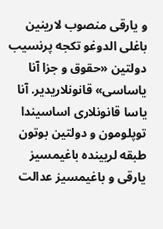و یارقی منصوب لارینین باغلی الدوغو تکجه پرنسیب دولتین «حقوق و جزا آنا یاساسی» قانونلاریدیر. آنا یاسا قانونلاری اساسیندا توپلومون و دولتین بوتون طبقه لریینده باغیمسیز یارقی و باغیمسیز عدالت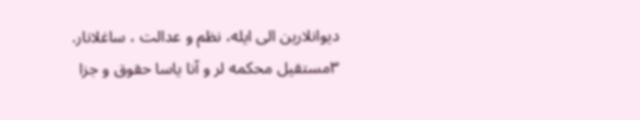دیوانلارین الی ایله، نظم و عدالت ، ساغلانار.
۳مستقیل محکمه لر و آنا یاسا حقوق و جزا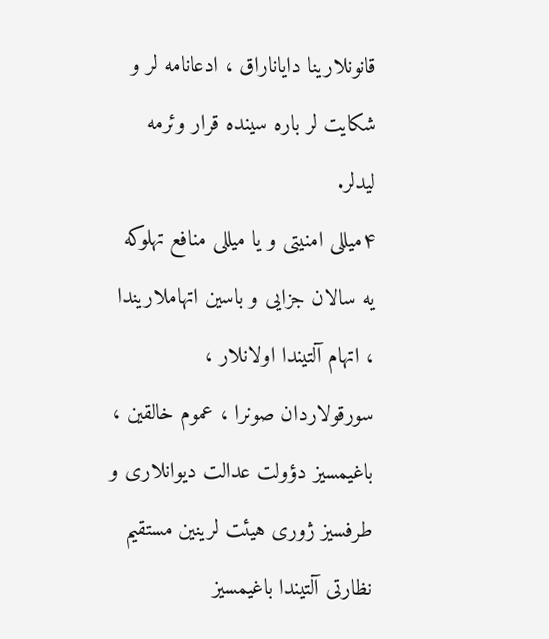قانونلارینا دایاناراق ، ادعانامه لر و شکایت لر باره سینده قرار وئرمه لیدلر.
۴میللی‌ امنیتی و یا میللی‌ منافع تهلوکه یه سالان جزایی و باسین اتهاملاریندا ، اتهام آلتیندا اولانلار ، سورقولاردان صونرا ، عموم خالقین ، باغیمسیز دؤولت عدالت دیوانلاری و طرفسیز ژوری هیئت لرینین مستقیم نظارتی آلتیندا باغیمسیز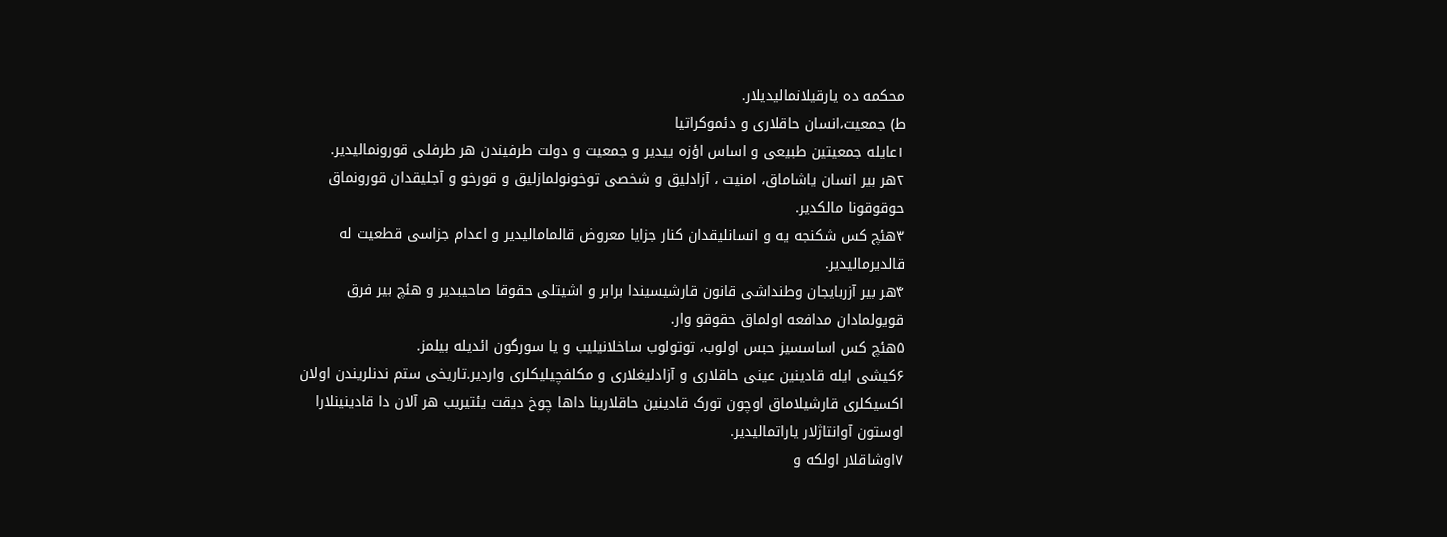محکمه ده یارقیلانمالیدیلار.
ط) جمعیت،انسان حاقلاری و دئموکراتیا
۱عایله جمعیتین طبیعی و اساس اؤزه ییدیر و جمعیت و دولت طرفیندن هر طرفلی قورونمالیدیر.
۲هر بیر انسان یاشاماق، امنیت ، آزادلیق و شخصی توخونولمازلیق و قورخو و آجلیقدان قورونماق حوقوقونا مالکدیر.
۳هئچ کس شکنجه یه و انسانلیقدان کنار جزایا معروض قالمامالیدیر و اعدام جزاسی قطعیت له قالدیرمالیدیر.
۴هر بیر آزربایجان وطنداشی قانون قارشیسیندا برابر و اشیتلی حقوقا صاحیبدیر و هئچ بیر فرق قویولمادان مدافعه اولماق حقوقو وار.
۵هئچ کس اساسسیز حبس اولوب، توتولوب ساخلانیلیب و یا سورگون ائدیله بیلمز.
۶کیشی ایله قادینین عینی حاقلاری و آزادلیغلاری و مکلفچیلیکلری واردیر.تاریخی ستم ندنلریندن اولان اکسیکلری قارشيلاماق اوچون تورک قادينين حاقلارينا داها چوخ ديقت يئتيريب هر آلان دا قادينينلارا اوستون آوانتاژلار ياراتماليدير.
۷اوشاقلار اولکه و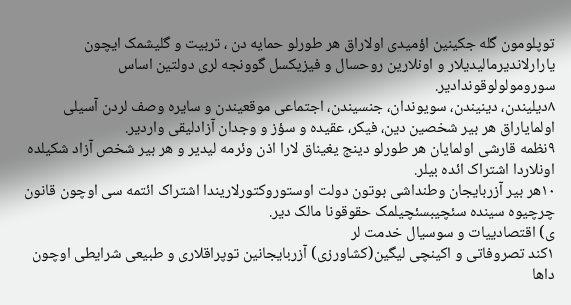توپلومون گله جکینین اؤمیدی اولاراق هر طورلو حمایه دن ، تربیت و گلیشمک ایچون یارارلاندیرمالیدیلار و اونلارین روحسال و فیزیکسل گوونجه لری دولتین اساس سورومولولوقوندادیر.
۸دیلیندن، دینیندن، سویوندان، جنسیندن، اجتماعی موقعیندن و سایره وصف لردن آسیلی اولمایاراق هر بیر شخصین دین، فیکر، عقیده و سؤز و وجدان آزادلیقی واردیر.
۹نظمه قارشی اولمایان هر طورلو دینج یغیناق لارا اذن وئرمه لیدیر و هر بیر شخص آزاد شکیلده اونلاردا اشتراک ائده بیلر.
۱۰هر بیر آزربایجان وطنداشی بوتون دولت اوستوروکتورلاریندا اشتراک ائتمه سی اوچون قانون چرچیوه سینده سئچیبسئچیلمک حقوقونا مالک دیر.
ی) اقتصادییات و سوسیال خدمت لر
۱کند تصروفاتی و اکینچی لیگین(کشاورزی) آزربایجانین توپراقلاری و طبیعی شرایطی اوچون داها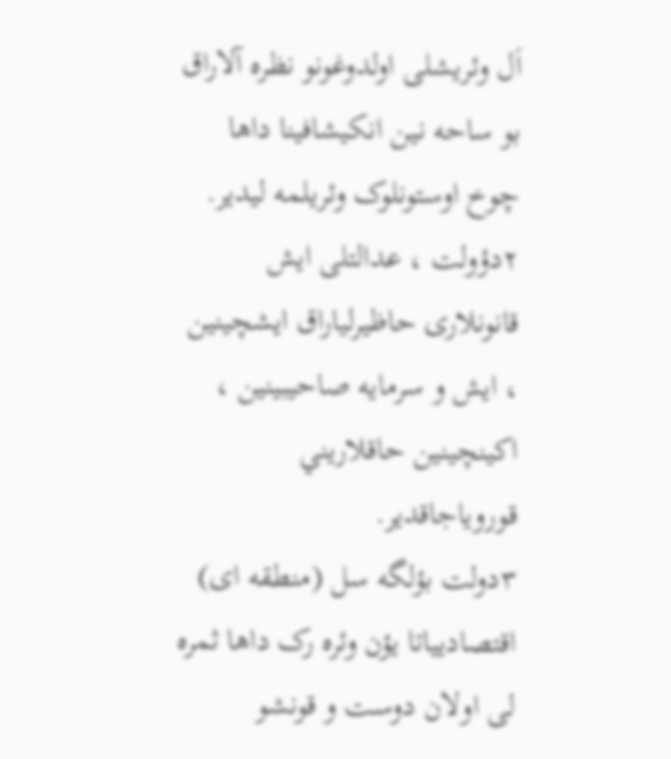اَل وئریشلی اولدوغونو نظره آلاراق بو ساحه نین انکیشافینا داها چوخ اوستونلوک وئریلمه لیدیر.
۲دؤولت ، عدالتلی ایش قانونلاری حاظیرلیاراق ايشچينين ، ايش و سرمايه صاحيبينين ، اکینچینين حاقلاريني قوروياجاقدير.
۳دولت بؤلگه سل (منطقه ای) اقتصادییاتا یؤن وئره رک داها ثمره لی اولان دوست و قونشو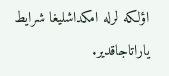اؤلکه لرله امکداشلیغا شرایط یاراتاجاقدير.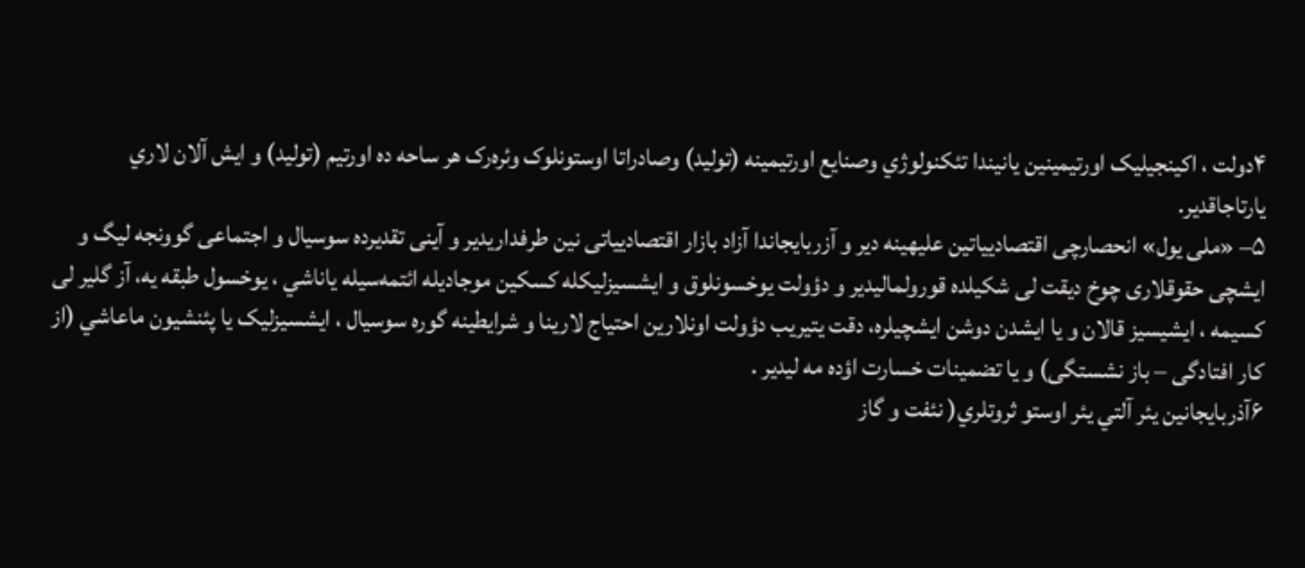۴دولت ، اکينجيليک اورتيمينين يانيندا تئکنولوژي وصنایع اورتيمينه (تولید) وصادراتا اوستونلوک وئره‌رک هر ساحه ده اورتیم (تولید) و ايش آلان لاري يارتاجاقدير.
۵– «ملی یول» انحصارچی اقتصادییاتین علیهینه دیر و آزربایجاندا آزاد بازار اقتصادییاتی نین طرفداریدیر و آینی تقدیرده سوسیال و اجتماعی گوونجه لیگ و ایشچی حقوقلاری چوخ دیقت لی شکیلده قورولمالیدیر و دؤولت یوخسونلوق و ايشسيزليکله کسکین موجاديله ائتمه‌سيله ياناشي ، یوخسول طبقه يه‌، آز گلیر لی کسیمه ، ايشيسيز قالان و يا ايشدن دوشن ايشچيلره، دقت یتیریب دؤولت اونلارین احتیاج لارینا و شرایطینه گوره سوسیال ، ايشسيزليک يا پئنشيون ماعاشي (از کار افتادگی – باز نشستگی) و یا تضمینات‌ خسارت اؤده مه لیدیر .
۶آذربايجانين يئر آلتي يئر اوستو ثروتلري( نئفت و گاز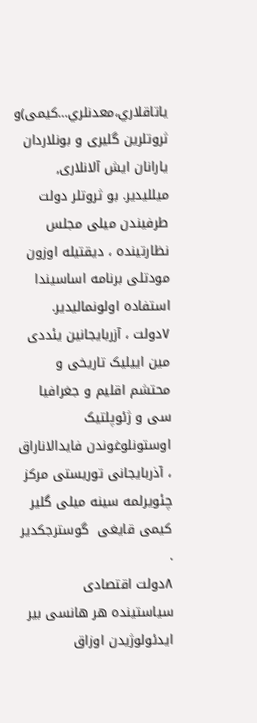ياتاقلاري،معدنلري…کیمی)و ثروتلرين گلیری و بونلاردان یارانان ایش آلانلاری, ميلليدير. بو ثروتلر دولت طرفیندن میلی‌ مجلس نظارتینده ، دیقتیله اوزون مودتلی برنامه اساسیندا استفاده اولونمالیدير.
۷دولت ، آزربایجانین یئددی مین اییلیک تاریخی‌ و محتشم اقلیم و جغرافیا سی‌ و ژئوپلتیک اوستونلوغوندن فایدالاناراق ، آذربایجانی توریستی مرکز چئویرلمه سینه میلی‌ گلیر کیمی قایغی ‌ گوسترجکدیر .
۸دولت اقتصادی سیاستینده هر هانسی بیر ایدئولوژیدن اوزاق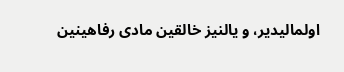اولمالیدیر، و یالنیز خالقین مادی رفاهینین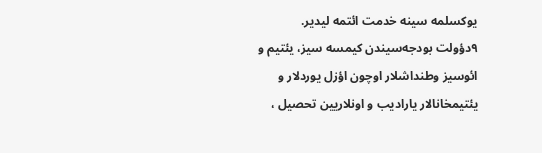یوکسلمه سینه خدمت ائتمه لیدیر.
۹دؤولت بودجه‌سيندن کیمسه سیز، یئتيم و ائوسيز وطنداشلار اوچون اؤزل يوردلار و يئتيمخانالار ياراديب و اونلاریین تحصيل ،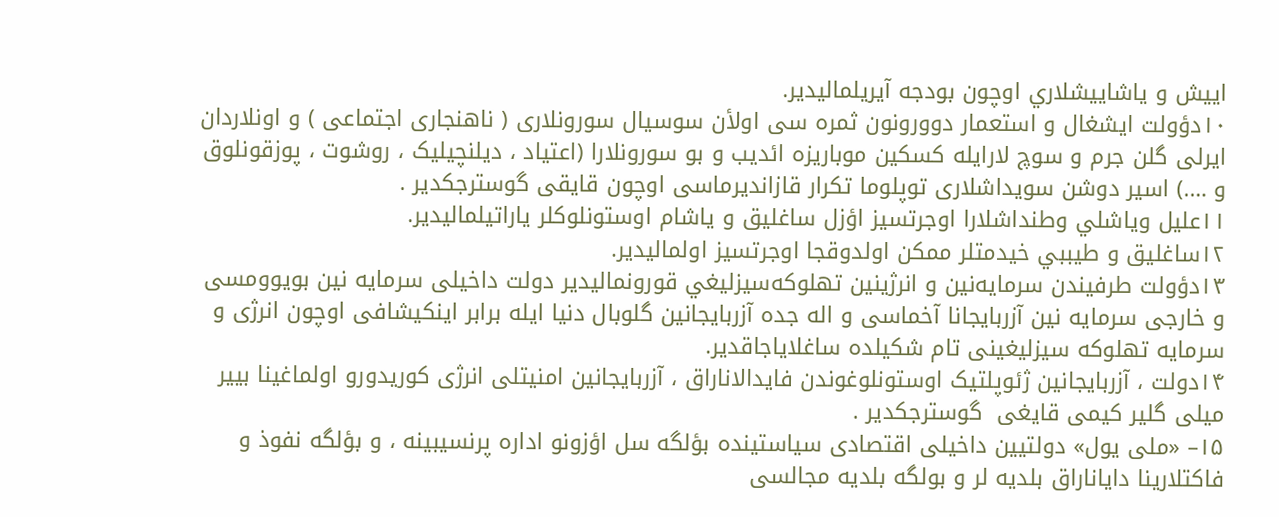اييش و ياشاييشلاري اوچون بودجه آيريلماليدير.
۱۰دؤولت ایشغال و استعمار دوورونون ثمره سی‌ اولأن سوسیال سورونلاری ( ناهنجاری اجتماعی ) و اونلاردان ایرلی گلن جرم و سوچ لارایله کسکین موباریزه ائدیب و بو سورونلارا (اعتیاد ، دیلنچیلیک ، روشوت ، پوزقونلوق و ….) اسیر دوشن سویداشلاری توپلوما تکرار قازاندیرماسی اوچون قایقی گوسترجکدير .
۱۱عليل وياشلي وطنداشلارا اوجرتسيز اؤزل ساغليق و ياشام اوستونلوکلر ياراتيلماليدير.
۱۲ساغليق و طيببي خيدمتلر ممکن اولدوقجا اوجرتسيز اولماليدير.
۱۳دؤولت طرفيندن سرمايه‌نين و انرژينين تهلوکه‌سيزليغي قورونماليدير دولت داخیلی سرمایه نین بویوومسی و خارجی سرمایه نین آزربایجانا آخماسی و‌ اله جده آزربایجانین گلوبال دنیا ایله برابر اینکیشافی اوچون انرژی و‌ سرمایه تهلوکه سیزلیغینی تام شکیلده ساغلایاجاقدیر.
۱۴دولت ، آزربایجانین ژئوپلتیک اوستونلوغوندن فایدالاناراق ، آزربایجانین امنیتلی انرژی کوریدورو اولماغینا بییر میلی‌ گلیر کیمی قایغی ‌ گوسترجکدیر .
۱۵– «ملی یول» دولتیین داخیلی اقتصادی سیاستینده بؤلگه سل اؤزونو اداره پرنسیبینه ، و بؤلگه نفوذ و فاکتلارینا دایاناراق بلدیه لر و بولگه بلدیه مجالسی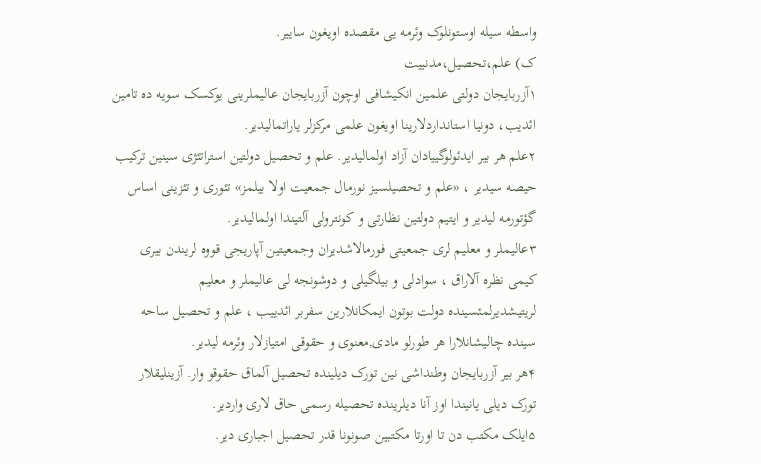واسطه سیله اوستونلوک وئرمه یی مقصده اویغون ساییر.
ک) علم،تحصیل،مدنییت
۱آزربایجان دولتی علمین انکیشافی اوچون آزربایجان عالیملرینی یوکسک سویه ده تامین ائدیب، دونیا استانداردلارینا اویغون علمی مرکزلر یاراتمالیدیر.
۲علم هر بیر ایدئولوگییادان آزاد اولمالیدیر. علم و تحصیل دولتین استراتئژی سینین ترکیب حیصه سیدیر ، «علم و تحصیلسیز نورمال جمعیت اولا بیلمز» تئوری و تئزینی اساس گؤتورمه لیدیر و ایتیم دولتین نظارتی و کونترولی آلتیندا اولمالیدیر.
۳عالیملر و معلیم لری جمعیتی فورمالاشدیران وجمعیتین آپاریجی قووه لریندن بیری کیمی نظره آلاراق ، سوادلی و بیلگیلی و دوشونجه لی عالیملر و معلیم لریتیشدیرلمئسینده دولت بوتون ایمکانلارین سفربر ائدییب ، علم و تحصیل ساحه سینده چالیشانلارا هر طورلو مادی‌,معنوی و حقوقی امتیازلار وئرمه لیدیر.
۴هر بیر آزربایجان وطنداشی نین تورک دیلینده تحصیل آلماق حقوقو وار. آزینلیقلار تورک دیلی یانیندا اوز آنا دیلرینده تحصیله رسمی حاق لاری واردیر.
۵ایلک مکتب دن تا اورتا مکتبین صونونا قدر تحصیل اجباری دیر.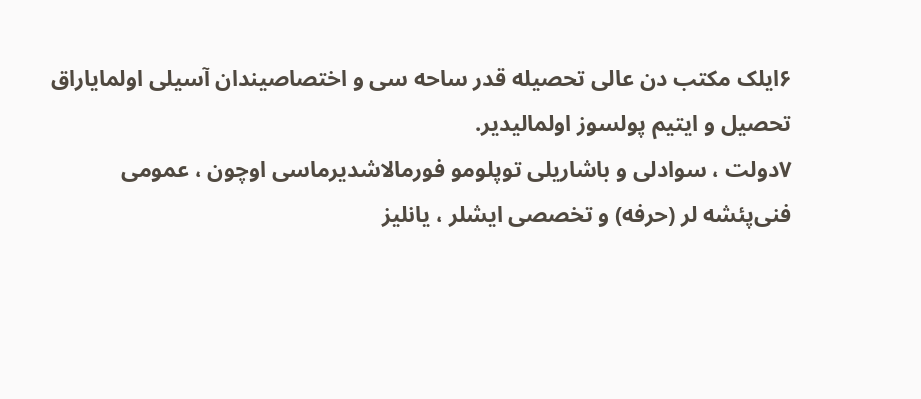۶ایلک مکتب دن عالی تحصیله قدر ساحه سی و اختصاصیندان آسیلی اولمایاراق تحصیل و ایتیم پولسوز اولمالیدیر.
۷دولت ، سوادلی و باشاریلی توپلومو فورمالاشديرماسی اوچون ، عمومی فنی‌پئشه لر (حرفه) و تخصصی ایشلر ، یانلیز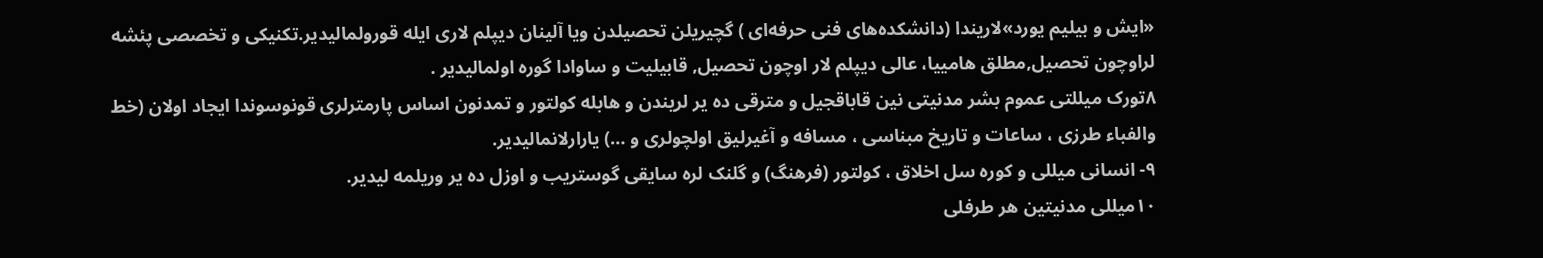«ایش و بیلیم یورد»لاریندا (دانشکده‌های فنی‌ حرفه‌ای ) گچیریلن تحصیلدن ویا آلینان دیپلم لاری ایله قورولمالیدیر.تکنیکی و تخصصی پئشه لراوچون تحصیل,مطلق هامییا، عالی دیپلم لار اوچون تحصیل, قابیلیت و ساوادا گوره اولماليدير .
۸تورک میللتی عموم بشر مدنیتی نین قاباقجیل و مترقی ده یر لریندن و هابله کولتور و تمدنون اساس پارمترلری قونوسوندا ایجاد اولان (خط والفباء طرزی ، ساعات و تاریخ مبناسی ، مسافه و آغیرلیق اولچولری و …) یارارلانمالیدیر.
۹- انسانی میللی و کوره سل اخلاق ، کولتور (فرهنگ) و گلنک لره سایقی گوستریب و اوزل ده یر وریلمه لیدیر.
۱۰میللی مدنیتین هر طرفلی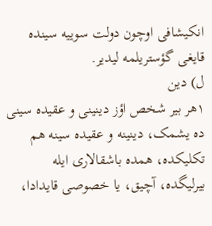انکیشافی اوچون دولت سوییه سینده قایغی گؤستریلمه لیدیر.
ل) دین
۱هر بیر شخص اؤز دینینی و عقیده سینی ده یشمک، دینینه و عقیده سینه هم تکلیکده، همده باشقالاری ایله بیرلیگده، آچیق، یا خصوصی قایدادا،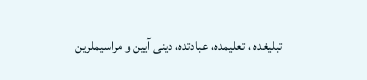تبلیغده ، تعلیمده، عبادتده، دینی آیین و مراسیملرین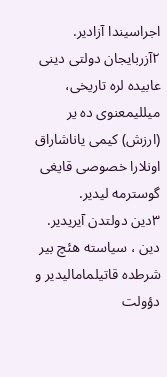اجراسیندا آزادیر.
۲آزربایجان دولتی دینی عابیده لره تاریخی، میللیمعنوی ده یر (ارزش) کیمی یاناشاراق اونلارا خصوصی قایغی گوسترمه لیدیر.
۳دین دولتدن آیریدیر. دين ، سياسته هئچ بير شرطده قاتيلماماليدير و دؤولت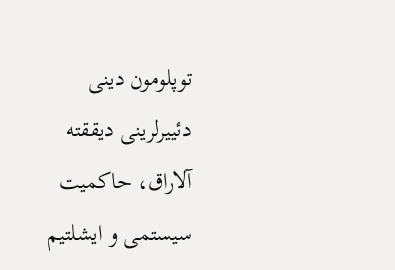توپلومون دینی دئییرلرینی ديققته آلاراق، حاکمیت سیستمی‌ و ایشلتیم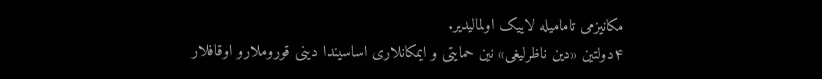مکانیزمی تاماميله لاييک اولماليدير.
۴دولتین «دین ناظرلیغی» نین حمایتی و ایمکانلاری اساسیندا دینی قوروملارو اوقافلار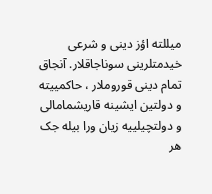میللته اؤز دینی و شرعی خیدمتلرینی سوناجاقلار. آنجاق تمام دینی قوروملار ، حاکمییته و دولتین ایشینه قاریشمامالی و دولتچیلییه زیان ورا بیله جک هر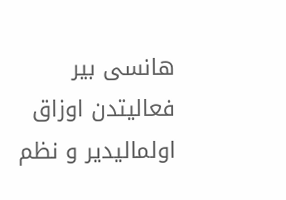هانسی بیر فعالیتدن اوزاق اولمالیدیر و نظم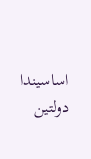اساسیندا دولتین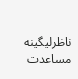ناظرلیگینه مساعدت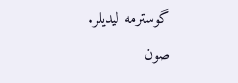گوسترمه لیدیلر.
صون